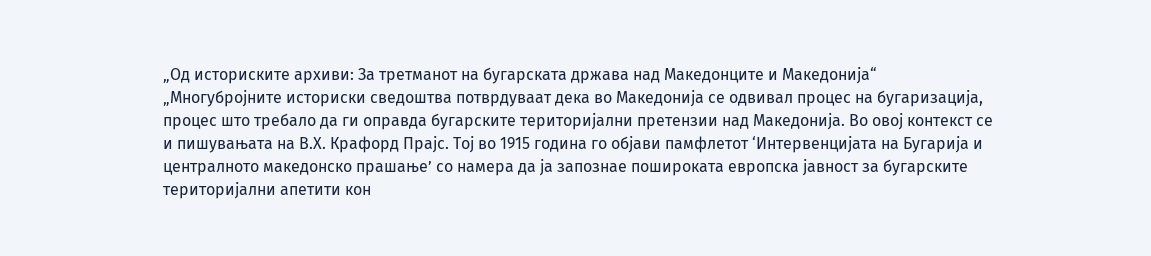„Од историските архиви: За третманот на бугарската држава над Македонците и Македонија“
„Многубројните историски сведоштва потврдуваат дека во Македонија се одвивал процес на бугаризација, процес што требало да ги оправда бугарските територијални претензии над Македонија. Во овој контекст се и пишувањата на В.Х. Крафорд Прајс. Тој во 1915 година го објави памфлетот ‘Интервенцијата на Бугарија и централното македонско прашање’ со намера да ја запознае пошироката европска јавност за бугарските територијални апетити кон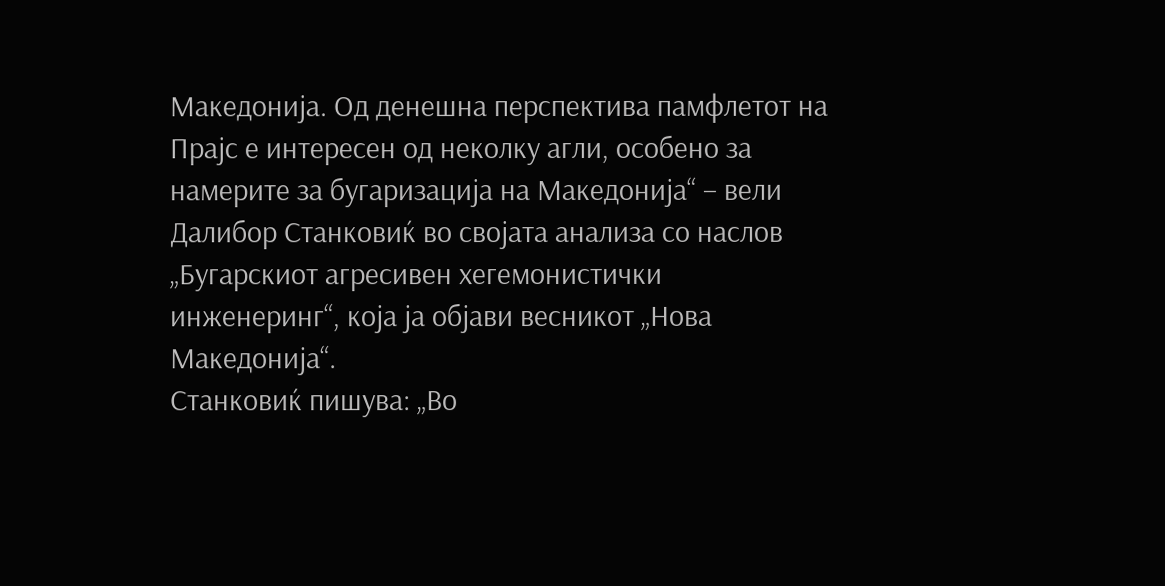Македонија. Од денешна перспектива памфлетот на Прајс е интересен од неколку агли, особено за намерите за бугаризација на Македонија“ – вели Далибор Станковиќ во својата анализа со наслов „Бугарскиот агресивен хегемонистички инженеринг“, која ја објави весникот „Нова Македонија“.
Станковиќ пишува: „Во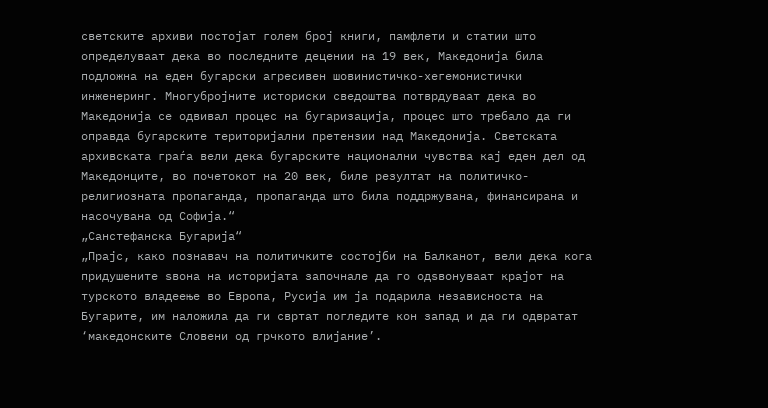светските архиви постојат голем број книги, памфлети и статии што определуваат дека во последните децении на 19 век, Македонија била подложна на еден бугарски агресивен шовинистичко-хегемонистички инженеринг. Многубројните историски сведоштва потврдуваат дека во Македонија се одвивал процес на бугаризација, процес што требало да ги оправда бугарските територијални претензии над Македонија. Светската архивската граѓа вели дека бугарските национални чувства кај еден дел од Македонците, во почетокот на 20 век, биле резултат на политичко-религиозната пропаганда, пропаганда што била поддржувана, финансирана и насочувана од Софија.“
„Санстефанска Бугарија“
„Прајс, како познавач на политичките состојби на Балканот, вели дека кога придушените ѕвона на историјата започнале да го одѕвонуваат крајот на турското владеење во Европа, Русија им ја подарила независноста на Бугарите, им наложила да ги свртат погледите кон запад и да ги одвратат ‘македонските Словени од грчкото влијание’.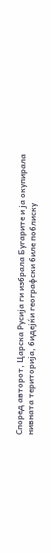Според авторот, Царска Русија ги избрала Бугарите и ја окупирала нивната територија, бидејќи географски биле поблиску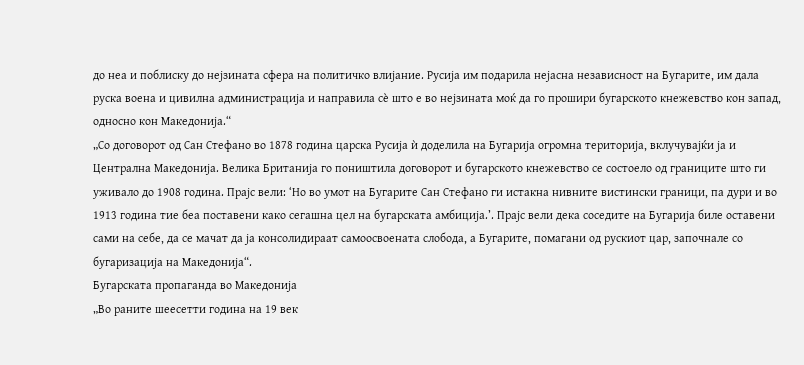до неа и поблиску до нејзината сфера на политичко влијание. Русија им подарила нејасна независност на Бугарите, им дала руска воена и цивилна администрација и направила сѐ што е во нејзината моќ да го прошири бугарското кнежевство кон запад, односно кон Македонија.“
„Со договорот од Сан Стефано во 1878 година царска Русија ѝ доделила на Бугарија огромна територија, вклучувајќи ја и Централна Македонија. Велика Британија го поништила договорот и бугарското кнежевство се состоело од границите што ги уживало до 1908 година. Прајс вели: ‘Но во умот на Бугарите Сан Стефано ги истакна нивните вистински граници, па дури и во 1913 година тие беа поставени како сегашна цел на бугарската амбиција.’. Прајс вели дека соседите на Бугарија биле оставени сами на себе, да се мачат да ја консолидираат самоосвоената слобода, а Бугарите, помагани од рускиот цар, започнале со бугаризација на Македонија“.
Бугарската пропаганда во Македонија
„Во раните шеесетти година на 19 век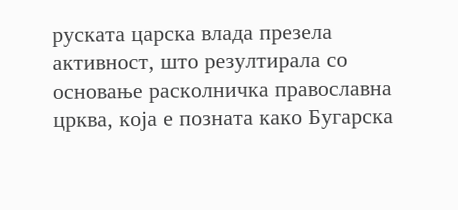руската царска влада презела активност, што резултирала со основање расколничка православна црква, која е позната како Бугарска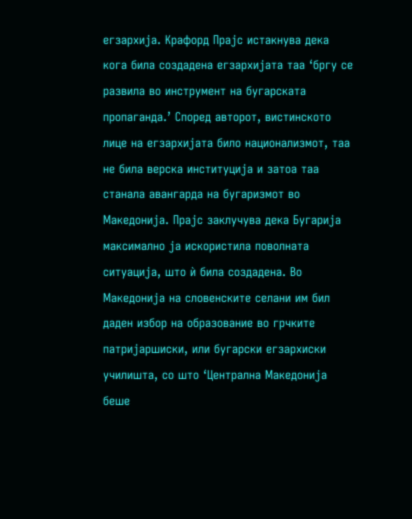егзархија. Крафорд Прајс истакнува дека кога била создадена егзархијата таа ‘бргу се развила во инструмент на бугарската пропаганда.’ Според авторот, вистинското лице на егзархијата било национализмот, таа не била верска институција и затоа таа станала авангарда на бугаризмот во Македонија. Прајс заклучува дека Бугарија максимално ја искористила поволната ситуација, што ѝ била создадена. Во Македонија на словенските селани им бил даден избор на образование во грчките патријаршиски, или бугарски егзархиски училишта, со што ‘Централна Македонија беше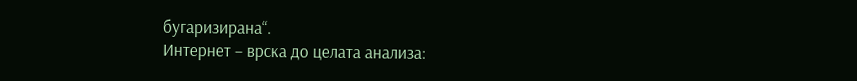бугаризирана“.
Интернет – врска до целата анализа: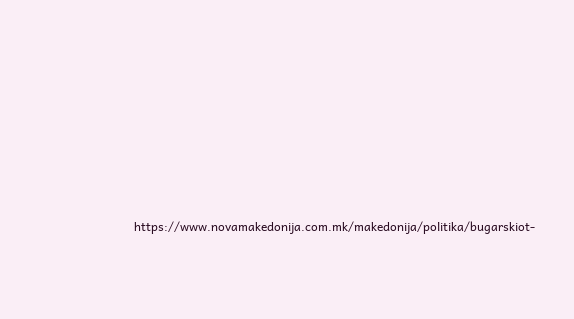https://www.novamakedonija.com.mk/makedonija/politika/bugarskiot-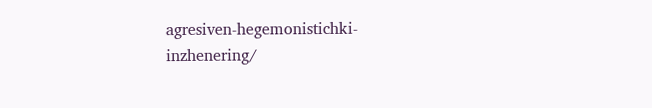agresiven-hegemonistichki-inzhenering/